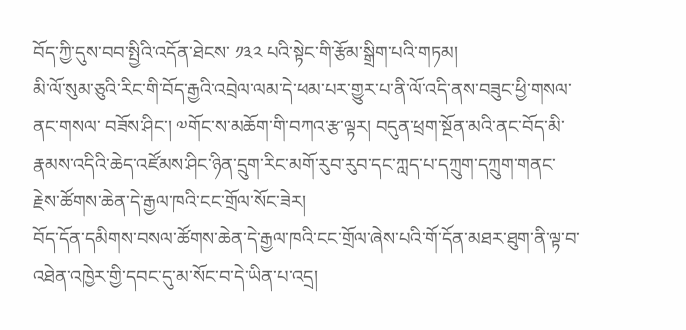བོད་ཀྱི་དུས་བབ་སྤྱིའི་འདོན་ཐེངས་ ༡༣༢ པའི་སྟེང་གི་རྩོམ་སྒྲིག་པའི་གཏམ།
མི་ལོ་སུམ་ཅུའི་རིང་གི་བོད་རྒྱའི་འབྲེལ་ལམ་དེ་ཕམ་པར་གྱུར་པ་ནི་ལོ་འདི་ནས་བཟུང་ཕྱི་གསལ་ནང་གསལ་ བཟོས་ཤིང་། ༧གོང་ས་མཆོག་གི་བཀའ་རྩ་ལྟར། བདུན་ཕྲག་སྔོན་མའི་ནང་བོད་མི་རྣམས་འདིའི་ཆེད་འཛོམས་ཤིང་ཉིན་དྲུག་རིང་མགོ་རུབ་རུབ་དང་ཀླད་པ་དཀྲུག་དཀྲུག་གནང་རྗེས་ཚོགས་ཆེན་དེ་རྒྱལ་ཁའི་ངང་གྲོལ་སོང་ཟེར།
བོད་དོན་དམིགས་བསལ་ཚོགས་ཆེན་དེ་རྒྱལ་ཁའི་ངང་གྲོལ་ཞེས་པའི་གོ་དོན་མཐར་ཐུག་ནི་ལྟ་བ་འཐེན་འཁྱེར་གྱི་དབང་དུ་མ་སོང་བ་དེ་ཡིན་པ་འདྲ།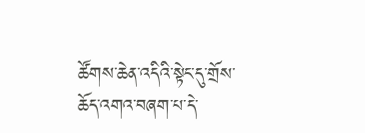ཚོགས་ཆེན་འདིའི་སྟེང་དུ་གྲོས་ཆོད་འགའ་བཞག་པ་དེ་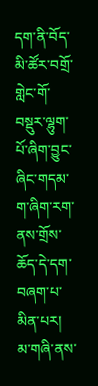དག་ནི་བོད་མི་ཚོར་བགྲོ་གླེང་གོ་བསྡུར་ལྷུག་པོ་ཞིག་བྱུང་ཞིང་གདམ་ག་ཞིག་རག་ནས་གྲོས་ཆོད་དེ་དག་བཞག་པ་མིན་པར། མ་གཞི་ནས་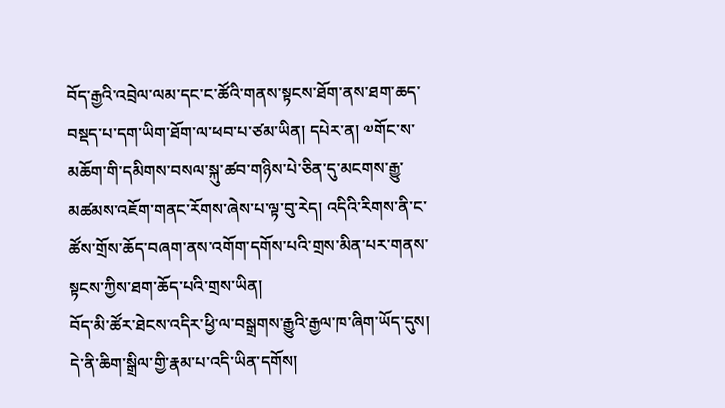བོད་རྒྱའི་འབྲེལ་ལམ་དང་ང་ཚོའི་གནས་སྟངས་ཐོག་ནས་ཐག་ཆད་བསྡད་པ་དག་ཡིག་ཐོག་ལ་ཕབ་པ་ཙམ་ཡིན། དཔེར་ན། ༧གོང་ས་མཆོག་གི་དམིགས་བསལ་སྐུ་ཚབ་གཉིས་པེ་ཅིན་དུ་མངགས་རྒྱུ་མཚམས་འཇོག་གནང་རོགས་ཞེས་པ་ལྟ་བུ་རེད། འདིའི་རིགས་ནི་ང་ཚོས་གྲོས་ཆོད་བཞག་ནས་འགོག་དགོས་པའི་གྲས་མིན་པར་གནས་སྟངས་ཀྱིས་ཐག་ཆོད་པའི་གྲས་ཡིན།
བོད་མི་ཚོར་ཐེངས་འདིར་ཕྱི་ལ་བསྒྲགས་རྒྱུའི་རྒྱལ་ཁ་ཞིག་ཡོད་དུས། དེ་ནི་ཆིག་སྒྲིལ་གྱི་རྣམ་པ་འདི་ཡིན་དགོས།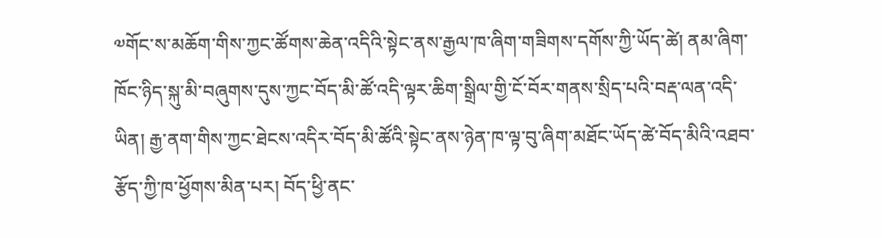༧གོང་ས་མཆོག་གིས་ཀྱང་ཚོགས་ཆེན་འདིའི་སྟེང་ནས་རྒྱལ་ཁ་ཞིག་གཟིགས་དགོས་ཀྱི་ཡོད་ཚེ། ནམ་ཞིག་ཁོང་ཉིད་སྐུ་མི་བཞུགས་དུས་ཀྱང་བོད་མི་ཚོ་འདི་ལྟར་ཆིག་སྒྲིལ་གྱི་ངོ་བོར་གནས་སྲིད་པའི་བརྡ་ལན་འདི་ཡིན། རྒྱ་ནག་གིས་ཀྱང་ཐེངས་འདིར་བོད་མི་ཚོའི་སྟེང་ནས་ཉེན་ཁ་ལྟ་བུ་ཞིག་མཐོང་ཡོད་ཚེ་བོད་མིའི་འཐབ་རྩོད་ཀྱི་ཁ་ཕྱོགས་མིན་པར། བོད་ཕྱི་ནང་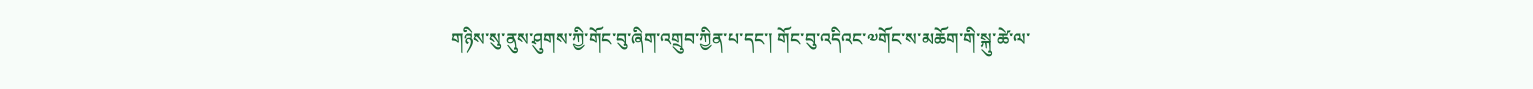གཉིས་སུ་ནུས་ཤུགས་ཀྱི་གོང་བུ་ཞིག་འགྲུབ་ཀྱིན་པ་དང་། གོང་བུ་འདིའང་༧གོང་ས་མཆོག་གི་སྐུ་ཚེ་ལ་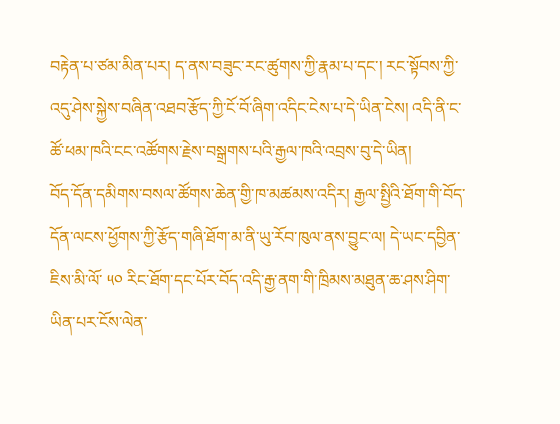བརྟེན་པ་ཙམ་མིན་པར། ད་ནས་བཟུང་རང་ཚུགས་ཀྱི་རྣམ་པ་དང་། རང་སྟོབས་ཀྱི་འདུ་ཤེས་སྐྱེས་བཞིན་འཐབ་རྩོད་ཀྱི་ངོ་བོ་ཞིག་འདིང་ངེས་པ་དེ་ཡིན་ངེས། འདི་ནི་ང་ཚོ་ཕམ་ཁའི་ངང་འཚོགས་རྗེས་བསྒྲགས་པའི་རྒྱལ་ཁའི་འབྲས་བུ་དེ་ཡིན།
བོད་དོན་དམིགས་བསལ་ཚོགས་ཆེན་གྱི་ཁ་མཚམས་འདིར། རྒྱལ་སྤྱིའི་ཐོག་གི་བོད་དོན་ལངས་ཕྱོགས་ཀྱི་རྩོད་གཞི་ཐོག་མ་ནི་ཡུ་རོབ་ཁུལ་ནས་བྱུང་ལ། དེ་ཡང་དབྱིན་ཇིས་མི་ལོ་ ༥༠ རིང་ཐོག་དང་པོར་བོད་འདི་རྒྱ་ནག་གི་ཁྲིམས་མཐུན་ཆ་ཤས་ཤིག་ཡིན་པར་ངོས་ལེན་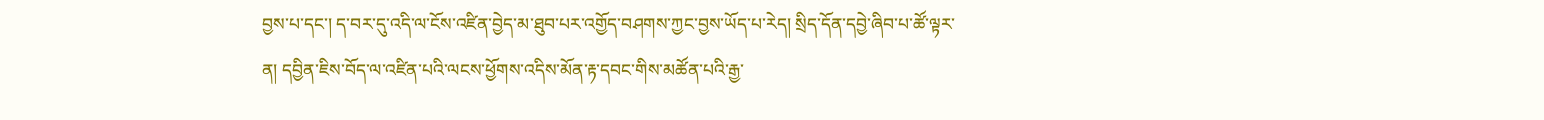བྱས་པ་དང་། ད་བར་དུ་འདི་ལ་ངོས་འཛིན་བྱེད་མ་ཐུབ་པར་འགྱོད་བཤགས་ཀྱང་བྱས་ཡོད་པ་རེད། སྲིད་དོན་དབྱེ་ཞིབ་པ་ཚོ་ལྟར་ན། དབྱིན་ཇིས་བོད་ལ་འཛིན་པའི་ལངས་ཕྱོགས་འདིས་མོན་རྟ་དབང་གིས་མཚོན་པའི་རྒྱ་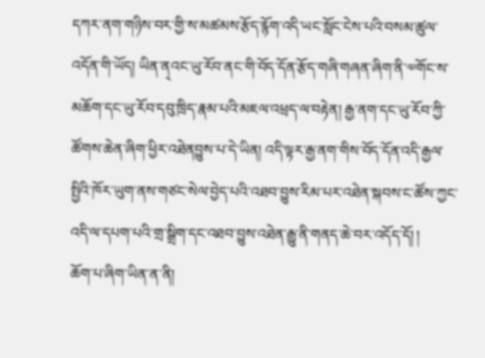དཀར་ནག་གཉིས་བར་གྱི་ས་མཚམས་རྩོད་རྙོག་འདི་ཡང་སློང་ངེས་པའི་བསམ་ཚུལ་འདོན་གི་ཡོད། ཡིན་ན྄འང་ཡུ་རོབ་ནང་གི་བོད་དོན་རྩོད་གཞི་གཞན་ཞིག་ནི་༧གོང་ས་མཆོག་དང་ཡུ་རོབ་དབུ་ཁྲིད་རྣམ་པའི་མཇལ་འཕྲད་ལ་བརྟེན། རྒྱ་ནག་དང་ཡུ་རོབ་ཀྱི་ཚོགས་ཆེན་ཞིག་ཕྱིར་འཐེནབྱུས་པ་དེ་ཡིན། འདི་ལྟར་རྒྱ་ནག་གིས་བོད་དོན་འདི་རྒྱལ་སྤྱིའི་ཁོར་ཡུག་ནས་གཙང་སེལ་བྱེད་པའི་འཐབ་བྱུས་རིམ་པར་འཐེན་སྐབས་ང་ཚོས་ཀྱང་འདི་ལ་དཔག་པའི་གྲ་སྒྲིག་དང་འཐབ་བྱུས་འཐེན་རྒྱུ་ནི་གནད་ཆེ་བར་འདོད་དོ། །
ཆོག་པ་ཞིག་ཡིན་ན་ནི།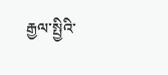རྒྱལ་སྤྱིའི་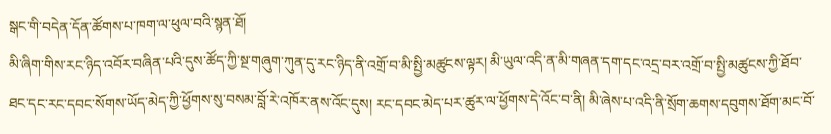སྒང་གི་བདེན་དོན་ཚོགས་པ་ཁག་ལ་ཕུལ་བའི་སྙན་ཐོ།
མི་ཞིག་གིས་རང་ཉིད་འབོར་བཞིན་པའི་དུས་ཚོད་ཀྱི་སྔ་གཞུག་ཀུན་དུ་རང་ཉིད་ནི་འགྲོ་བ་མི་སྤྱི་མཚུངས་ལྟར། མི་ཡུལ་འདི་ན་མི་གཞན་དག་དང་འདྲ་བར་འགྲོ་བ་སྤྱི་མཚུངས་ཀྱི་ཐོབ་ཐང་དང་རང་དབང་སོགས་ཡོད་མེད་ཀྱི་ཕྱོགས་སུ་བསམ་བློ་རེ་འཁོར་ནས་འོང་དུས། རང་དབང་མེད་པར་ཚུར་ལ་ཕྱོགས་དེ་འོང་བ་ནི། མི་ཞེས་པ་འདི་ནི་སྲོག་ཆགས་དབུགས་ཐོག་མང་བོ་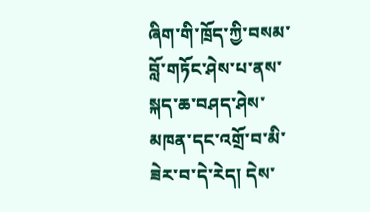ཞིག་གི་ཁྲོད་ཀྱི་བསམ་བློ་གཏོང་ཤེས་པ་ནས་སྐད་ཆ་བཤད་ཤེས་མཁན་དང་འགྲོ་བ་མི་ཟེར་བ་དེ་རེད། དེས་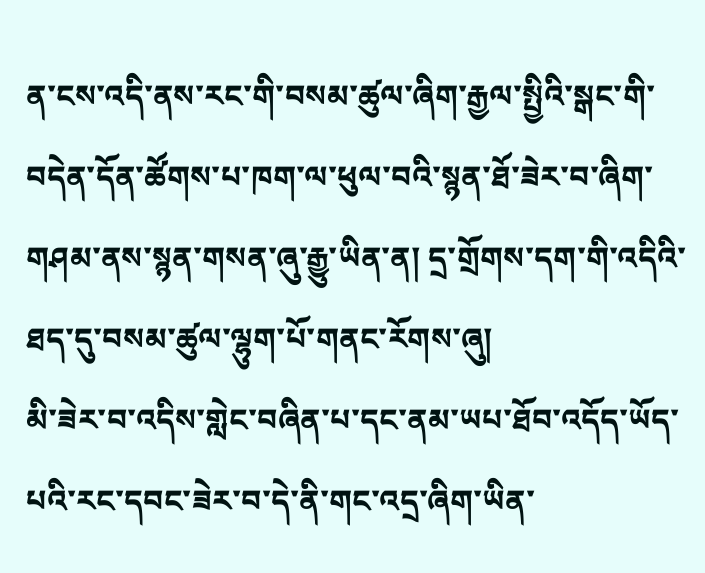ན་ངས་འདི་ནས་རང་གི་བསམ་ཚུལ་ཞིག་རྒྱལ་སྤྱིའི་སྒང་གི་བདེན་དོན་ཚོགས་པ་ཁག་ལ་ཕུལ་བའི་སྙན་ཐོ་ཟེར་བ་ཞིག་གཤམ་ནས་སྙན་གསན་ཞུ་རྒྱུ་ཡིན་ན། དྲ་གྲོགས་དག་གི་འདིའི་ཐད་དུ་བསམ་ཚུལ་ལྷུག་པོ་གནང་རོགས་ཞུ།
མི་ཟེར་བ་འདིས་གླེང་བཞིན་པ་དང་ནམ་ཡཔ་ཐོབ་འདོད་ཡོད་པའི་རང་དབང་ཟེར་བ་དེ་ནི་གང་འདྲ་ཞིག་ཡིན་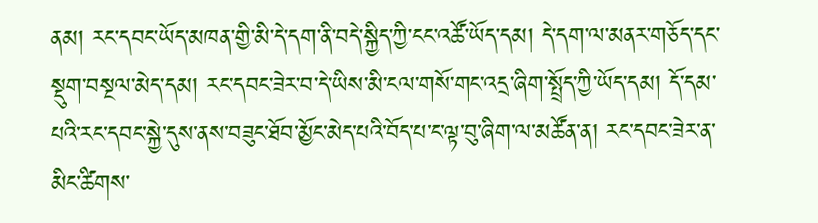ནམ། རང་དབང་ཡོད་མཁན་གྱི་མི་དེ་དག་ནི་བདེ་སྐྱིད་ཀྱི་ངང་འཚོ་ཡོད་དམ། དེ་དག་ལ་མནར་གཅོད་དང་སྡུག་བསྔལ་མེད་དམ། རང་དབང་ཟེར་བ་དེ་ཡིས་མི་ངལ་གསོ་གང་འདྲ་ཞིག་སྤྲོད་ཀྱི་ཡོད་དམ། དོ་དམ་པའི་རང་དབང་སྐྱེ་དུས་ནས་བཟུང་ཐོབ་མྱོང་མེད་པའི་བོད་པ་ང་ལྟ་བུ་ཞིག་ལ་མཚོན་ན། རང་དབང་ཟེར་ན་མིང་ཚིགས་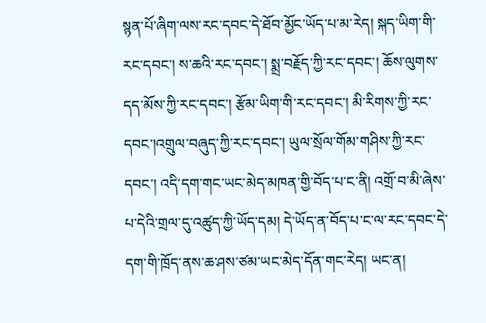སྙན་པོ་ཞིག་ལས་རང་དབང་དེ་ཐོབ་མྱོང་ཡོད་པ་མ་རེད། སྐད་ཡིག་གི་རང་དབང་། ས་ཆའི་རང་དབང་། སྨྲ་བརྗོད་ཀྱི་རང་དབང་། ཆོས་ལུགས་དད་མོས་ཀྱི་རང་དབང་། རྩོམ་ཡིག་གི་རང་དབང་། མི་རིགས་ཀྱི་རང་དབང་།འགྲུལ་བཞུད་ཀྱི་རང་དབང་། ཡུལ་སྲོལ་གོམ་གཤིས་ཀྱི་རང་དབང་། འདི་དག་གང་ཡང་མེད་མཁན་གྱི་བོད་པ་ང་ནི། འགྲོ་བ་མི་ཞེས་པ་དེའི་གྲལ་དུ་འཚུད་ཀྱི་ཡོད་དམ། དེ་ཡོད་ན་བོད་པ་ང་ལ་རང་དབང་དེ་དག་གི་ཁྲོད་ནས་ཆ་ཤས་ཙམ་ཡང་མེད་དོན་གང་རེད། ཡང་ན།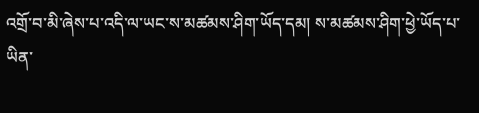འགྲོ་བ་མི་ཞེས་པ་འདི་ལ་ཡང་ས་མཚམས་ཤིག་ཡོད་དམ། ས་མཚམས་ཤིག་ཕྱེ་ཡོད་པ་ཡིན་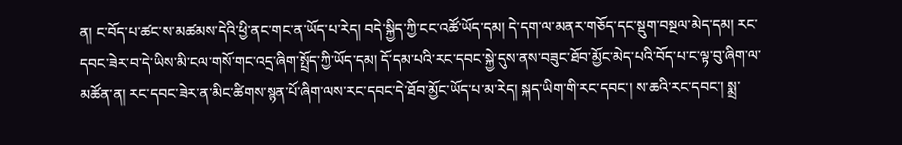ན། ང་བོད་པ་ཚང་ས་མཚམས་དེའི་ཕྱི་ནང་གང་ན་ཡོད་པ་རེད། བདེ་སྐྱིད་ཀྱི་ངང་འཚོ་ཡོད་དམ། དེ་དག་ལ་མནར་གཅོད་དང་སྡུག་བསྔལ་མེད་དམ། རང་དབང་ཟེར་བ་དེ་ཡིས་མི་ངལ་གསོ་གང་འདྲ་ཞིག་སྤྲོད་ཀྱི་ཡོད་དམ། དོ་དམ་པའི་རང་དབང་སྐྱེ་དུས་ནས་བཟུང་ཐོབ་མྱོང་མེད་པའི་བོད་པ་ང་ལྟ་བུ་ཞིག་ལ་མཚོན་ན། རང་དབང་ཟེར་ན་མིང་ཚིགས་སྙན་པོ་ཞིག་ལས་རང་དབང་དེ་ཐོབ་མྱོང་ཡོད་པ་མ་རེད། སྐད་ཡིག་གི་རང་དབང་། ས་ཆའི་རང་དབང་། སྨྲ་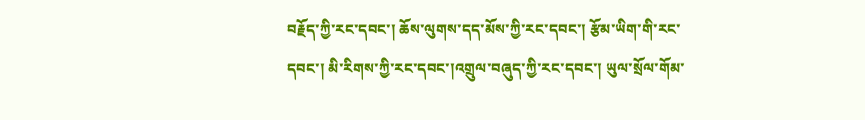བརྗོད་ཀྱི་རང་དབང་། ཆོས་ལུགས་དད་མོས་ཀྱི་རང་དབང་། རྩོམ་ཡིག་གི་རང་དབང་། མི་རིགས་ཀྱི་རང་དབང་།འགྲུལ་བཞུད་ཀྱི་རང་དབང་། ཡུལ་སྲོལ་གོམ་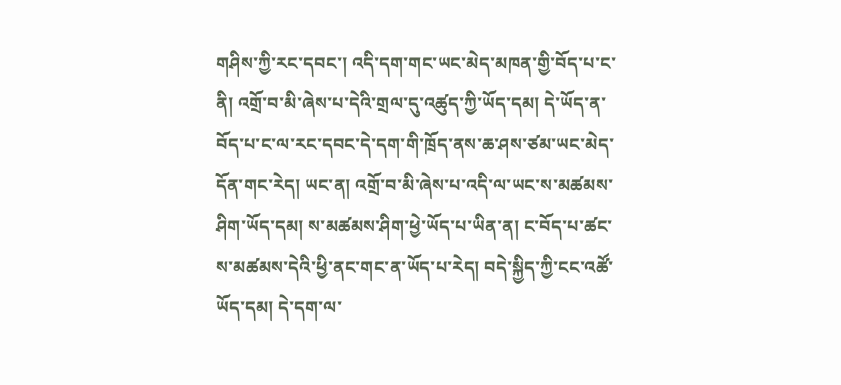གཤིས་ཀྱི་རང་དབང་། འདི་དག་གང་ཡང་མེད་མཁན་གྱི་བོད་པ་ང་ནི། འགྲོ་བ་མི་ཞེས་པ་དེའི་གྲལ་དུ་འཚུད་ཀྱི་ཡོད་དམ། དེ་ཡོད་ན་བོད་པ་ང་ལ་རང་དབང་དེ་དག་གི་ཁྲོད་ནས་ཆ་ཤས་ཙམ་ཡང་མེད་དོན་གང་རེད། ཡང་ན། འགྲོ་བ་མི་ཞེས་པ་འདི་ལ་ཡང་ས་མཚམས་ཤིག་ཡོད་དམ། ས་མཚམས་ཤིག་ཕྱེ་ཡོད་པ་ཡིན་ན། ང་བོད་པ་ཚང་ས་མཚམས་དེའི་ཕྱི་ནང་གང་ན་ཡོད་པ་རེད། བདེ་སྐྱིད་ཀྱི་ངང་འཚོ་ཡོད་དམ། དེ་དག་ལ་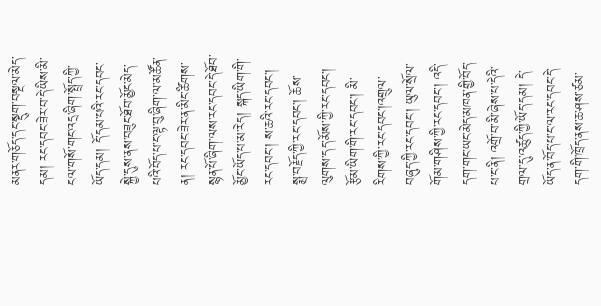མནར་གཅོད་དང་སྡུག་བསྔལ་མེད་དམ། རང་དབང་ཟེར་བ་དེ་ཡིས་མི་ངལ་གསོ་གང་འདྲ་ཞིག་སྤྲོད་ཀྱི་ཡོད་དམ། དོ་དམ་པའི་རང་དབང་སྐྱེ་དུས་ནས་བཟུང་ཐོབ་མྱོང་མེད་པའི་བོད་པ་ང་ལྟ་བུ་ཞིག་ལ་མཚོན་ན། རང་དབང་ཟེར་ན་མིང་ཚིགས་སྙན་པོ་ཞིག་ལས་རང་དབང་དེ་ཐོབ་མྱོང་ཡོད་པ་མ་རེད། སྐད་ཡིག་གི་རང་དབང་། ས་ཆའི་རང་དབང་། སྨྲ་བརྗོད་ཀྱི་རང་དབང་། ཆོས་ལུགས་དད་མོས་ཀྱི་རང་དབང་། རྩོམ་ཡིག་གི་རང་དབང་། མི་རིགས་ཀྱི་རང་དབང་།འགྲུལ་བཞུད་ཀྱི་རང་དབང་། ཡུལ་སྲོལ་གོམ་གཤིས་ཀྱི་རང་དབང་། འདི་དག་གང་ཡང་མེད་མཁན་གྱི་བོད་པ་ང་ནི། འགྲོ་བ་མི་ཞེས་པ་དེའི་གྲལ་དུ་འཚུད་ཀྱི་ཡོད་དམ། དེ་ཡོད་ན་བོད་པ་ང་ལ་རང་དབང་དེ་དག་གི་ཁྲོད་ནས་ཆ་ཤས་ཙམ་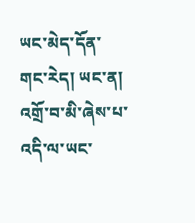ཡང་མེད་དོན་གང་རེད། ཡང་ན། འགྲོ་བ་མི་ཞེས་པ་འདི་ལ་ཡང་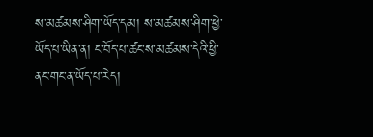ས་མཚམས་ཤིག་ཡོད་དམ། ས་མཚམས་ཤིག་ཕྱེ་ཡོད་པ་ཡིན་ན། ང་བོད་པ་ཚང་ས་མཚམས་དེའི་ཕྱི་ནང་གང་ན་ཡོད་པ་རེད།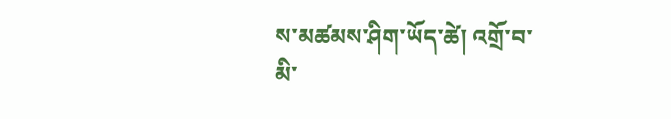ས་མཚམས་ཤིག་ཡོད་ཚེ། འགྲོ་བ་མི་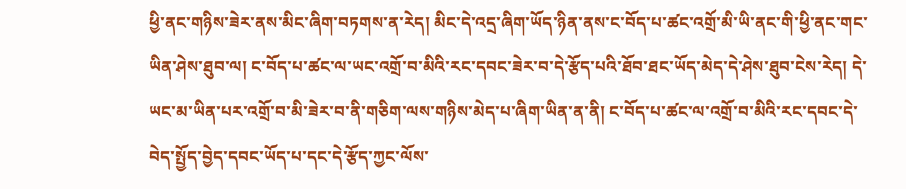ཕྱི་ནང་གཉིས་ཟེར་ནས་མིང་ཞིག་བཏགས་ན་རེད། མིང་དེ་འདྲ་ཞིག་ཡོད་ཉིན་ནས་ང་བོད་པ་ཚང་འགྲོ་མི་ཡི་ནང་གི་ཕྱི་ནང་གང་ཡིན་ཤེས་ཐུབ་ལ། ང་བོད་པ་ཚང་ལ་ཡང་འགྲོ་བ་མིའི་རང་དབང་ཟེར་བ་དེ་རྩོད་པའི་ཐོབ་ཐང་ཡོད་མེད་དེ་ཤེས་ཐུབ་ངེས་རེད། དེ་ཡང་མ་ཡིན་པར་འགྲོ་བ་མི་ཟེར་བ་ནི་གཅིག་ལས་གཉིས་མེད་པ་ཞིག་ཡིན་ན་ནི། ང་བོད་པ་ཚང་ལ་འགྲོ་བ་མིའི་རང་དབང་དེ་བེད་སྤྱོད་བྱེད་དབང་ཡོད་པ་དང་དེ་རྩོད་ཀྱང་ལོས་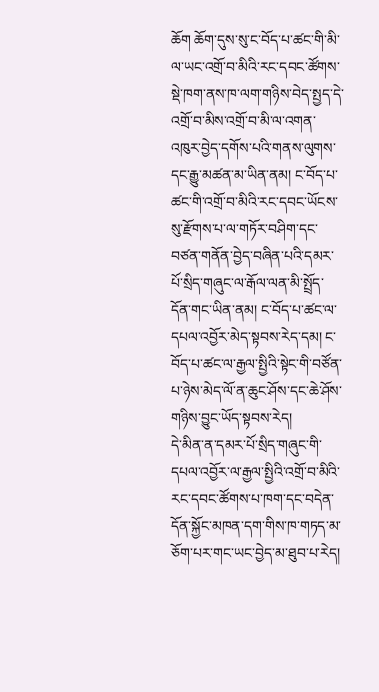ཆོག ཆོག་དུས་སུ་ང་བོད་པ་ཚང་གི་མི་ལ་ཡང་འགྲོ་བ་མིའི་རང་དབང་ཚོགས་སྡེ་ཁག་ནས་ཁ་ལག་གཉིས་བེད་སྤྱད་དེ་འགྲོ་བ་མིས་འགྲོ་བ་མི་ལ་འགན་འཁུར་བྱེད་དགོས་པའི་གནས་ལུགས་དང་རྒྱུ་མཚན་མ་ཡིན་ནམ། ང་བོད་པ་ཚང་གི་འགྲོ་བ་མིའི་རང་དབང་ཡོངས་སུ་རྫོགས་པ་ལ་གཏོར་བཤིག་དང་བཙན་གནོན་བྱེད་བཞིན་པའི་དམར་པོ་སྲིད་གཞུང་ལ་རྒོལ་ལན་མི་སྤྲོད་དོན་གང་ཡིན་ནམ། ང་བོད་པ་ཚང་ལ་དཔལ་འབྱོར་མེད་སྟབས་རེད་དམ། ང་བོད་པ་ཚང་ལ་རྒྱལ་སྤྱིའི་སྟེང་གི་བཙོན་པ་ཉེས་མེད་ལོ་ན་ཆུང་ཤོས་དང་ཆེ་ཤོས་གཉིས་བྱུང་ཡོད་སྟབས་རེད།
དེ་མིན་ན་དམར་པོ་སྲིད་གཞུང་གི་དཔལ་འབྱོར་ལ་རྒྱལ་སྤྱིའི་འགྲོ་བ་མིའི་རང་དབང་ཚོགས་པ་ཁག་དང་བདེན་དོན་སྐྱོང་མཁན་དག་གིས་ཁ་གཏད་མ་ཅོག་པར་གང་ཡང་བྱེད་མ་ཐུབ་པ་རེད།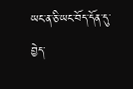ཡང་ན་ཅི་ཡང་བོད་དོན་དུ་བྱེད་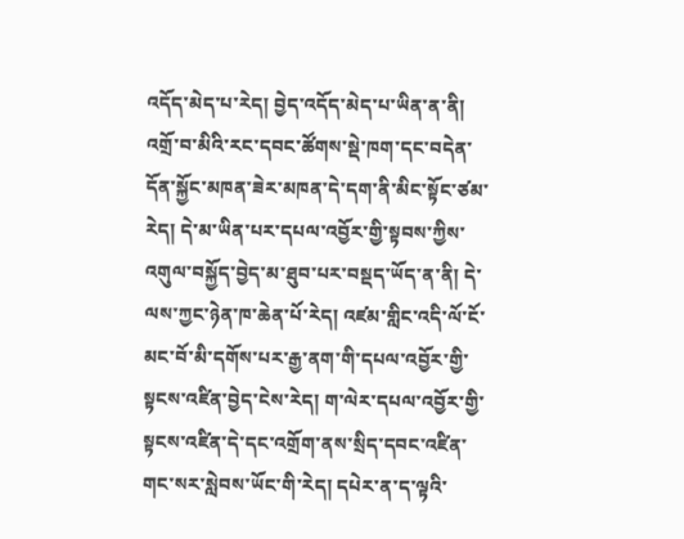འདོད་མེད་པ་རེད། བྱེད་འདོད་མེད་པ་ཡིན་ན་ནི། འགྲོ་བ་མིའི་རང་དབང་ཚོགས་སྡེ་ཁག་དང་བདེན་དོན་སྐྱོང་མཁན་ཟེར་མཁན་དེ་དག་ནི་མིང་སྟོང་ཙམ་རེད། དེ་མ་ཡིན་པར་དཔལ་འབྱོར་གྱི་སྟབས་ཀྱིས་འགུལ་བསྐྱོད་བྱེད་མ་ཐུབ་པར་བསྡད་ཡོད་ན་ནི། དེ་ལས་ཀྱང་ཉེན་ཁ་ཆེན་པོ་རེད། འཛམ་གླིང་འདི་ལོ་ངོ་མང་བོ་མི་དགོས་པར་རྒྱ་ནག་གི་དཔལ་འབྱོར་གྱི་སྟངས་འཛིན་བྱེད་ངེས་རེད། ག་ལེར་དཔལ་འབྱོར་གྱི་སྟངས་འཛིན་དེ་དང་འགྲོག་ནས་སྲིད་དབང་འཛིན་གང་སར་སླེབས་ཡོང་གི་རེད། དཔེར་ན་ད་ལྟའི་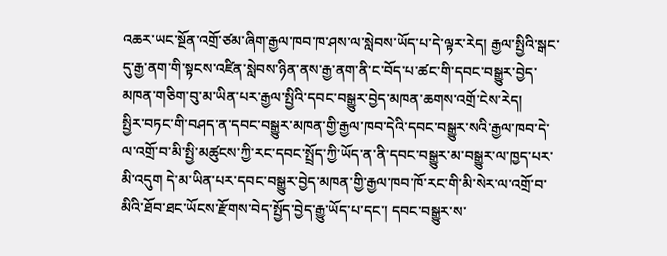འཆར་ཡང་སྔོན་འགྲོ་ཙམ་ཞིག་རྒྱལ་ཁབ་ཁ་ཤས་ལ་སླེབས་ཡོད་པ་དེ་ལྟར་རེད། རྒྱལ་སྤྱིའི་སྒང་དུ་རྒྱ་ནག་གི་སྟངས་འཛིན་སླེབས་ཉིན་ནས་རྒྱ་ནག་ནི་ང་བོད་པ་ཚང་གི་དབང་བསྒྱུར་བྱེད་མཁན་གཅིག་བུ་མ་ཡིན་པར་རྒྱལ་སྤྱིའི་དབང་བསྒྱུར་བྱེད་མཁན་ཆགས་འགྲོ་ངེས་རེད།
སྤྱིར་བཏང་གི་བཤད་ན་དབང་བསྒྱུར་མཁན་གྱི་རྒྱལ་ཁབ་དེའི་དབང་བསྒྱུར་སའི་རྒྱལ་ཁབ་དེ་ལ་འགྲོ་བ་མི་སྤྱི་མཚུངས་ཀྱི་རང་དབང་སྤྲོད་ཀྱི་ཡོད་ན་ནི་དབང་བསྒྱུར་མ་བསྒྱུར་ལ་ཁྱད་པར་མི་འདུག དེ་མ་ཡིན་པར་དབང་བསྒྱུར་བྱེད་མཁན་གྱི་རྒྱལ་ཁབ་ཁོ་རང་གི་མི་སེར་ལ་འགྲོ་བ་མིའི་ཐོབ་ཐང་ཡོངས་རྫོགས་བེད་སྤྱོད་བྱེད་རྒྱུ་ཡོད་པ་དང་། དབང་བསྒྱུར་ས་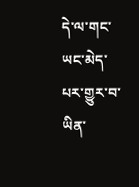དེ་ལ་གང་ཡང་མེད་པར་གྱུར་བ་ཡིན་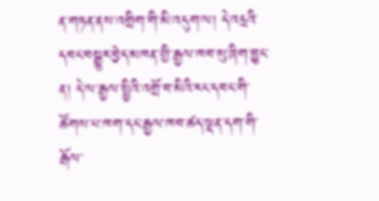ན་གཏན་ནས་འགྲིག་གི་མི་འདུག་ལ། དེ་འདྲའི་དབང་བསྒྱུར་བྱེད་མཁན་གྱི་རྒྱལ་ཁབ་སུ་ཞིག་བྱུང་ན། དེ་ལ་རྒྱལ་སྤྱིའི་འགྲོ་བ་མིའི་རང་དབང་གི་ཚོགས་པ་ཁག་དང་རྒྱལ་ཁབ་ཚད་ལྡན་དག་གི་རྒོལ་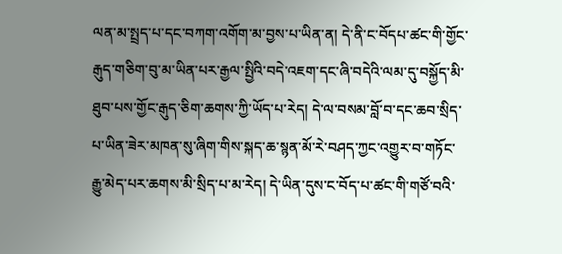ལན་མ་སྤྲད་པ་དང་བཀག་འགོག་མ་བྱས་པ་ཡིན་ན། དེ་ནི་ང་བོདཔ་ཚང་གི་གྱོང་རྒུད་གཅིག་བུ་མ་ཡིན་པར་རྒྱལ་སྤྱིའི་བདེ་འཇག་དང་ཞི་བདེའི་ལམ་དུ་བསྐྱོད་མི་ཐུབ་པས་གྱོང་རྒུད་ཅིག་ཆགས་ཀྱི་ཡོད་པ་རེད། དེ་ལ་བསམ་བློ་བ་དང་ཆབ་སྲིད་པ་ཡིན་ཟེར་མཁན་སུ་ཞིག་གིས་སྐད་ཆ་སྙན་མོ་རེ་བཤད་ཀྱང་འགྱུར་བ་གཏོང་རྒྱུ་མེད་པར་ཆགས་མི་སྲིད་པ་མ་རེད། དེ་ཡིན་དུས་ང་བོད་པ་ཚང་གི་གཙོ་བའི་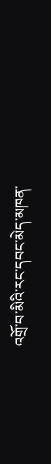འགྲོ་བ་མིའི་རང་དབང་མེད་མཁན་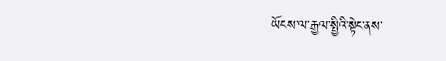ཡོངས་ལ་རྒྱལ་སྤྱིའི་སྟེང་ནས་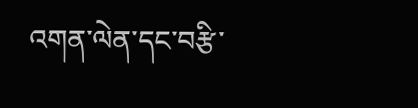འགན་ལེན་དང་བརྩི་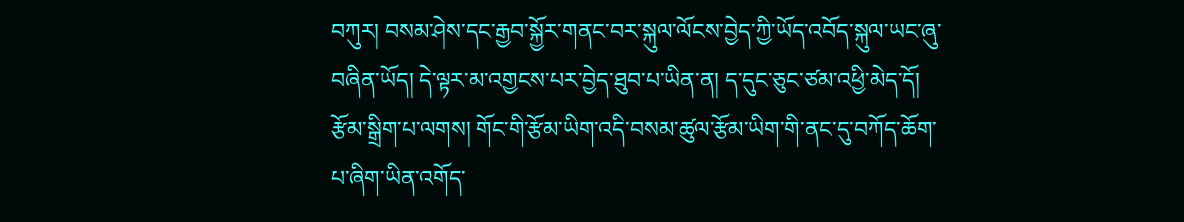བཀུར། བསམ་ཤེས་དང་རྒྱབ་སྐྱོར་གནང་བར་སྐུལ་ལོངས་བྱེད་ཀྱི་ཡོད་འབོད་སྐུལ་ཡང་ཞུ་བཞིན་ཡོད། དེ་ལྟར་མ་འགྱངས་པར་བྱེད་ཐུབ་པ་ཡིན་ན། ད་དུང་ཅུང་ཙམ་འཕྱི་མེད་དོ།
རྩོམ་སྒྲིག་པ་ལགས། གོང་གི་རྩོམ་ཡིག་འདི་བསམ་ཚུལ་རྩོམ་ཡིག་གི་ནང་དུ་བཀོད་ཆོག་པ་ཞིག་ཡིན་འགོད་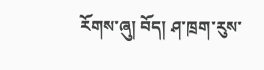རོགས་ཞུ། བོད། ཤ་ཁྲག་རུས་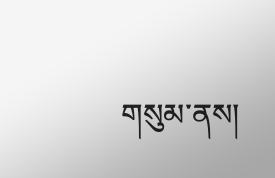གསུམ་ནས།